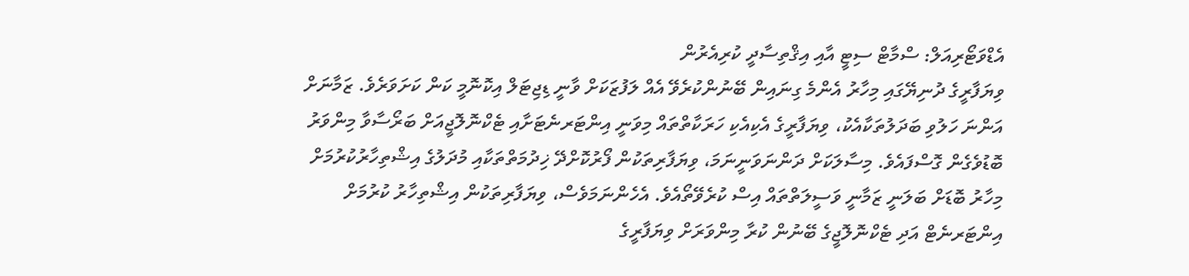އެޑްވަޓޯރިއަލް: ސްމާޓް ސިޓީ އާއި އިޤްތިސާދީ ކުރިއެރުން
ވިޔަފާރީގެ ދުނިޔޭގައި މިހާރު އެންމެ ގިނައިން ބޭނުންކުރެވޭ އެއް ލަފުޒަކަށް ވާނީ ޑިޖިޓަލް އިކޮނޮމީ ކަން ކަށަވަރެވެ. ޒަމާނަށް އަންނަ ހަލުވި ބަދަލުތަކާއެކު، ވިޔަފާރީގެ އެކިއެކި ހަރަކާތްތައް މިވަނީ އިންޓަރނެޓަށާއި ޓެކްނޮލޮޖީއަށް ބަރޯސާވާ މިންވަރު ބޮޑުވެގެން ގޮސްފައެވެ. މިސާލަކަށް ދަންނަވަނީނަމަ، ވިޔަފާރިތަކުން ފޯރުކޮށްދޭ ޚިދުމަތްތަކާއި މުދަލުގެ އިޝްތިހާރުކުރުމަށް މިހާރު ބޮޑަށް ބަލަނީ ޒަމާނީ ވަސީލަތްތައް އިސް ކުރެވޭތޯއެވެ. އެހެންނަމަވެސް، ވިޔަފާރިތަކުން އިޝްތިހާރު ކުރުމަށް އިންޓަރނެޓް އަދި ޓެކްނޮލޮޖީގެ ބޭނުން ކުރާ މިންވަރަށް ވިޔަފާރީގެ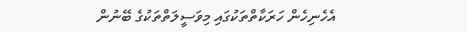އެހެނިހެން ހަރަކާތްތަކުގައި މިވަސީލަތްތަކުގެ ބޭނުން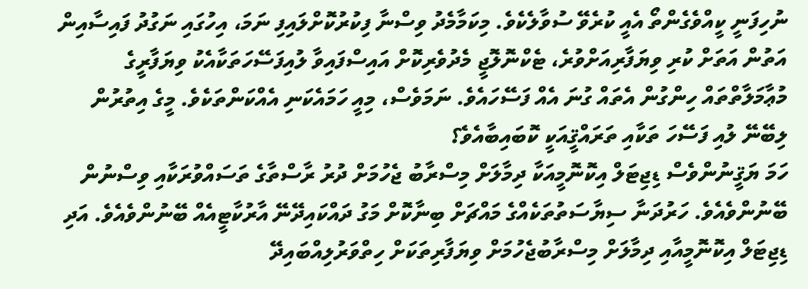ނުހިފަނީ ކީއްވެގެންތޯ އެއީ ކުރެވޭ ސުވާލެކެވެ. މިކަމާމެދު ވިސްނާ ފިކުރުކޮށްލައިފި ނަމަ، އިހުގައި ނަގުދު ފައިސާއިން އަތުން އަތަށް ކުރި ވިޔަފާރިއަށްވުރެ، ޓެކްނޮލޮޖީ މެދުވެރިކޮށް އައިސްފައިވާ ލުއިފަސޭހަތަކާއެކު ވިޔަފާރީގެ މުޢާމަލާތްތައް ހިންގުން އެތައް ގުނަ އެއް ފަސޭހައެވެ. ނަމަވެސް، މިއީ ހަމައެކަނި އެއްކަންތަކެވެ. މީގެ އިތުރުން ލިބޭނޭ ލުއި ފަސޭހަ ތަކާއި ތަރައްޤީއަކީ ކޮބައިބާއެވެ؟
ހަމަ ޔަޤީނުންވެސް ޑިޖިޓަލް އިކޮނޮމީއަކާ ދިމާލަށް މިސްރާބު ޖެހުމަށް ދުރު ރާސްތާގެ ތަސައްވުރަކާއި ވިސްނުން ބޭނުންވެއެވެ. ހަރުދަނާ ސިޔާސަތުތަކެއްގެ މައްޗަށް ބިނާކޮށް މަގު ދައްކައިދޭނޭ އާރުކާޓީއެއް ބޭނުންވެއެވެ. އަދި ޑިޖިޓަލް އިކޮނޮމީއާއި ދިމާލަށް މިސްރާބުޖެހުމަށް ވިޔަފާރިތަކަށް ހިތްވަރުލިއްބައިދޭ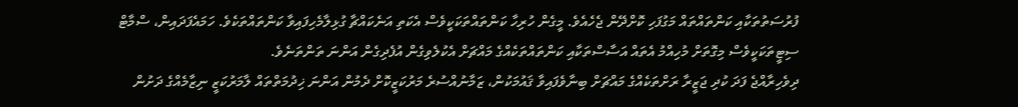ފުރުސަތުތަކާއި ކަންތައްތައް މަގުފަހި ކޮށްދޭން ޖެހެއެވެ. މީގެން ހުރިހާ ކަންތައްތަކަކީވެސް އެކަތި އަނެކައްޗާ ގުޅިލާމެހިފައިވާ ކަންތައްތަކެވެ. ހަމައެފަދައިން، ސްމާޓް ސިޓީތަކަކީވެސް މިގޮތަށް މުހިއްމު އެތައް އަސާސްތަކާއި ކަންތައްތަކެއްގެ މައްޗަށް އެކުލެވިގެން އުފެދިގެން އަންނަ ތަންތަނެވެ.
ދިވެހިރާއްޖެ ފަދަ ކުދި ޖަޒީރާ ރަށްތަކެއްގެ މައްޗަށް ބިނާވެފައިވާ ޤައުމަކުން، ޒަމާނުއްސުރެ މަރުކަޒީކޮށް ދެމުން އަންނަ ޚިދުމަތްތައް ލާމަރުކަޒީ ނިޒާމެއްގެ ދަށުން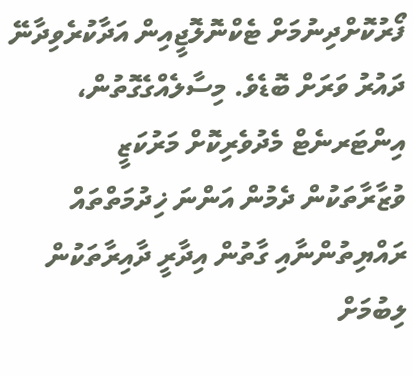ފޯރުކޮށްދިނުމަށް ޓެކްނޮލޮޖީއިން އަދާކުރެވިދާނޭ ދައުރު ވަރަށް ބޮޑެވެ. މިސާލެއްގެގޮތުން، އިންޓަރނެޓް މެދުވެރިކޮށް މަރުކަޒީ ވުޒާރާތަކުން ދެމުން އަންނަ ޚިދުމަތްތައް ރައްޔިތުންނާއި ގާތުން އިދާރީ ދާއިރާތަކުން ލިބުމަށް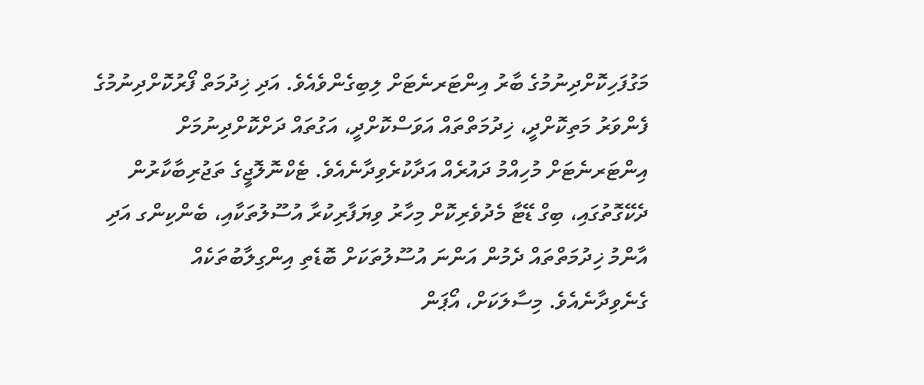މަގުފަހިކޮށްދިނުމުގެ ބާރު އިންޓަރނެޓަށް ލިބިގެންވެއެވެ. އަދި ޚިދުމަތް ފޯރުކޮށްދިނުމުގެ ފެންވަރު މަތިކޮށްދީ، ޚިދުމަތްތައް އަވަސްކޮށްދީ، އަގުތައް ދަށްކޮށްދިނުމަށް އިންޓަރނެޓަށް މުހިއްމު ދައުރެއް އަދާކުރެވިދާނެއެވެ. ޓެކްނޮލޮޖީގެ ތަޖުރިބާކާރުން ދެކޭގޮތުގައި، ބިގް ޑޭޓާ މެދުވެރިކޮށް މިހާރު ވިޔަފާރިކުރާ އުސޫލުތަކާއި، ބެންކިންގ އަދި އާންމު ޚިދުމަތްތައް ދެމުން އަންނަ އުސޫލުތަކަށް ބޮޑެތި އިންގިލާބުތަކެއް ގެނެވިދާނެއެވެ. މިސާލަކަށް، އޯޕަން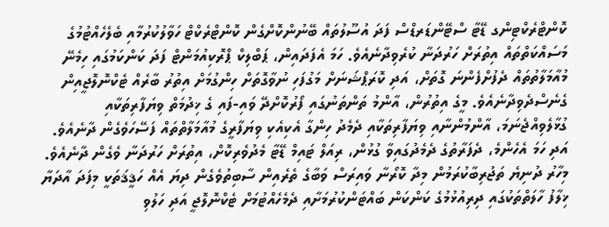ކޮންޓްރެކްޓިންގ ޑޭޓާ ސްޓޭންޑަރޑްސް ފަދަ އުސޫލުތައް ބޭނުންކޮށްގެން ކޮންޓްރެކްޓް ހަވާލުކުރުމާއި ބެލެހެއްޓުމުގެ މަސައްކަތްތައް އިތުރަށް ހަރުދަނާ ކުރެވިދާނެއެވެ. ހަމަ އެފަދައިން، ޕަބްލިކް ޕްރޮކިއުމަންޓް ފަދަ ކަންކަމުގައި ހިމެނޭ މުއާމަލާތުތައް ދެފުށްފެންނަ ގޮތަށް، އަދި ކޮރަޕްޝަނަށް މަގުފަހި ނުވާގޮތަށް ހިންގުމަށް އިތުރު ބާރެއް ޓެކްނޮލޮޖީއިން ގެނެސްދެވިދާނެއެވެ. މީގެ އިތުރުން، އާންމު ތަންތަނުގައި ފޯރުކޮށްދޭ ވައި-ފައި ގެ ޚިދުމަތް ވިޔަފާރިތަކާއި ގުޅާލެވިއްޖެނަމަ، އާންމުންނާއި ވިޔަފާރިތަކާއި ދެމެދު ހިންގާ އެކިއެކި ވިޔަފާރީގެ މުއާމަލާތްތައް ފަސޭހަވެގެން ދާނެއެވެ. އަދި ހަމަ އެހެންމެ، ދެފަރާތުގެ ދެމެދުގައިވާ ގުޅުން، ރިއަލް ޓައިމް ޑޭޓާ މެދުވެރިކޮށް، އިތުރަށް ހަރުދަނާ ވެގެން ދާނެއެވެ.
މިހާރު ދުނިޔެ ތަޖުރިބާކުރަމުން މިދާ ކޮރޯނާ ވައިރަސް ވަބާގެ ތެރެއިން ސާބިތުވެގެން ދިޔަ އެއް ހަޤީޤަތަކީ މިފަދަ އާދަޔާ ޚިލާފު ހާލަތްތަކުގައި ދިރިއުޅުމުގެ ކަންކަން ބައްޓަންކުރުމަށާއި ދެމެހެއްޓުމަށް ޓެކްނޮލޮޖީ އަދި ހަލުވި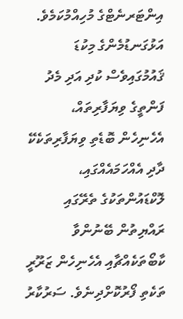އިންޓަރނެޓްގެ މުހިއްމުކަމެވެ. އަޅުގަނޑުމެންގެ މިކުޑަ ޤައުމުގައިވެސް ކުދި އަދި މެދު ފަންތީގެ ވިޔަފާރިތައް، އެހެނިހެން ބޮޑެތި ވިޔަފާރިތަކެކޭ ދާދި އެއްހަމައެއްގައި، ލޮކްޑައުންތަކުގެ ތެރޭގައި ރައްޔިތުން ބޭނުންވާ ކާބޯތަކެއްޗާއި އެހެނިހެން ޒަރޫރީ ތަކެތި ފޯރުކޮށްދިނެވެ. ސަރުކާރު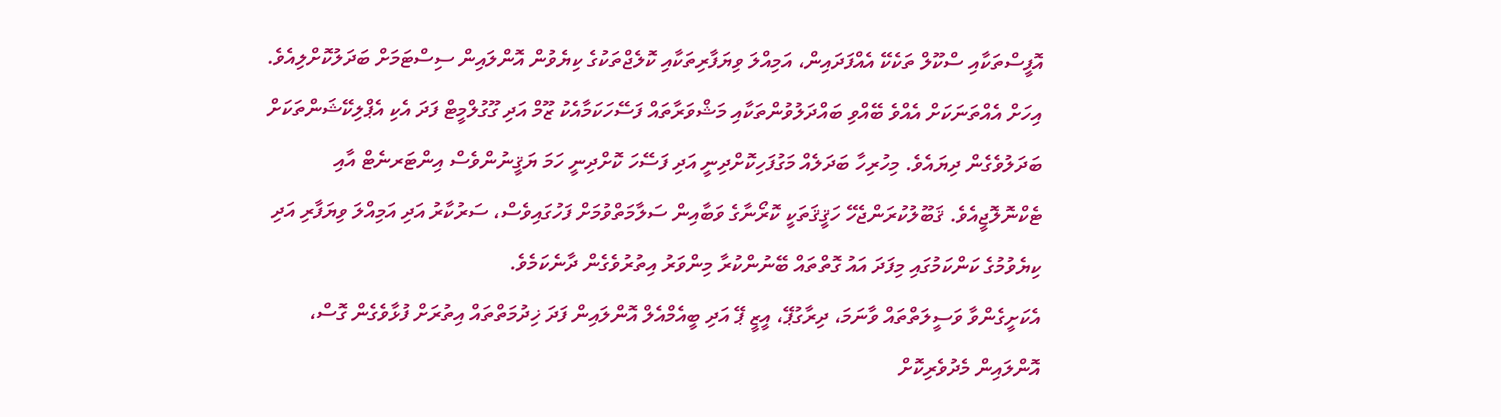އޮފީސްތަކާއި ސްކޫލް ތަކެކޭ އެއްފަދައިން، އަމިއްލަ ވިޔަފާރިތަކާއި ކޮލެޖްތަކުގެ ކިޔެވުން އޮންލައިން ސިސްޓަމަށް ބަދަލުކޮށްލިއެވެ. އިހަށް އެއްތަނަކަށް އެއްވެ ބޭއްވި ބައްދަލުވުންތަކާއި މަޝްވަރާތައް ފަސޭހަކަމާއެކު ޒޫމް އަދި ގޫގުލްމީޓް ފަދަ އެކި އެޕްލިކޭޝަންތަކަށް ބަދަލުވެގެން ދިޔައެވެ. މިހުރިހާ ބަދަލެއް މަގުފަހިކޮށްދިނީ އަދި ފަސޭހަ ކޮށްދިނީ ހަމަ ޔަޤީނުންވެސް އިންޓަރނެޓް އާއި ޓެކްނޮލޮޖީއެވެ. ޤަބޫލުކުރަންޖެހޭ ހަޤީޤަތަކީ ކޮރޯނާގެ ވަބާއިން ސަލާމަތްވުމަށް ފަހުގައިވެސް، ސަރުކާރު އަދި އަމިއްލަ ވިޔަފާރި އަދި ކިޔެވުމުގެ ކަންކަމުގައި މިފަދަ އައު ގޮތްތައް ބޭނުންކުރާ މިންވަރު އިތުރުވެގެން ދާނެކަމެވެ.
އެކަށީގެންވާ ވަސީލަތްތައް ވާނަމަ، ދިރާގުޕޭ، އީޒީ ޕޭ އަދި ބީއެމްއެލް އޮންލައިން ފަދަ ޚިދުމަތްތައް އިތުރަށް ފުޅާވެގެން ގޮސް، އޮންލައިން މެދުވެރިކޮށް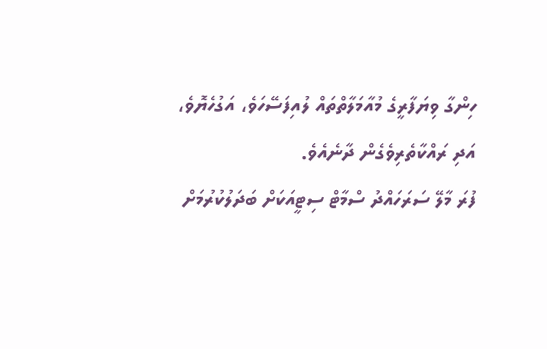ހިންގާ ވިޔަފާރީގެ މުއާމަލާތްތައް ލުއިފަސޭހަވެ، އަގުހެޔޮވެ، އަދި ރައްކާތެރިވެގެން ދާނެއެވެ.
ފުރަ މާލޭ ސަރަހައްދު ސްމާޓް ސިޓީއަކަށް ބަދަލުކުރުމަށް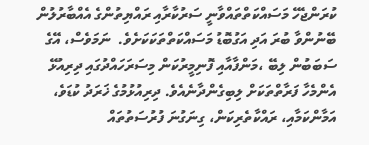ކުރަންޖެހޭ މަސައްކަތްތައްވާނީ ސަރުކާރާއި ރައްޔިތުންގެ އެއްބާރުލުން ބޭނުންވާ ބުރަ އަދި އަގުބޮޑު މަސައްކަތްތަކަކަށެވެ.  ނަމަވެސް، އޭގެ ސަބަބުން ލިބޭ ،މަންފާއާއި ފޮނިމީރުކަން މިސަރަހައްދުގައި ދިރިއުޅޭ އެންމެހާ ފަރާތްތަކަށް ލިބިގެންދާނެއެވެ. ދިރިއުޅުމުގެ ޚަރަދު ކުޑަވެ، އަމާންކަމާއި، ރައްކާތެރިކަން، ގިނަގުނަ ފުރުސަތުތައް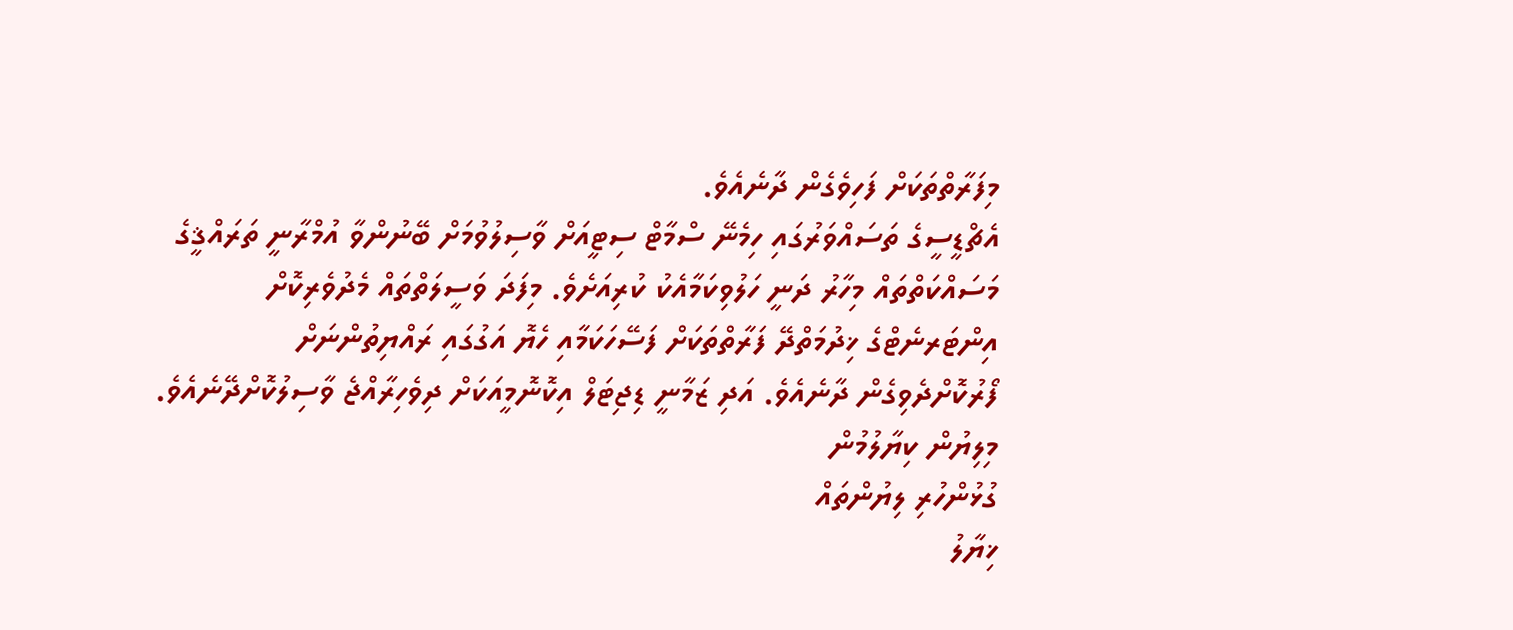މިފަރާތްތަކަށް ފަހިވެގެން ދާނެއެވެ.
އެޗްޑީސީގެ ތަސައްވަރުގައި ހިމެނޭ ސްމާޓް ސިޓީއަށް ވާސިލުވުމަށް ބޭނުންވާ އުމްރާނީ ތަރައްޤީގެ މަސައްކަތްތައް މިހާރު ދަނީ ހަލުވިކަމާއެކު ކުރިއަށެވެ. މިފަދަ ވަސީލަތްތައް މެދުވެރިކޮށް އިންޓަރނެޓްގެ ޚިދުމަތްދޭ ފަރާތްތަކަށް ފަސޭހަކަމާއި ހެޔޮ އަގުގައި ރައްޔިތުންނަށް ފޯރުކޮށްދެވިގެން ދާނެއެވެ. އަދި ޒަމާނީ ޑިޖިޓަލް އިކޮނޮމީއަކަށް ދިވެހިރާއްޖެ ވާސިލުކޮށްދޭނެއެވެ.
މިލިޔުން ކިޔާލުމުން
ގުޅުންހުރި ލިޔުންތައް
ޚިޔާލު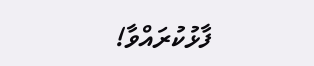ފާޅުކުރައްވާ!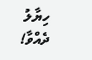ހިޔާލު ދެއްވާ!